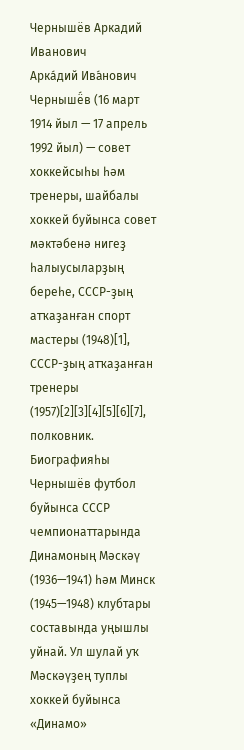Чернышёв Аркадий Иванович
Арка́дий Ива́нович Чернышё́в (16 март 1914 йыл — 17 апрель 1992 йыл) — совет хоккейсыһы һәм тренеры, шайбалы хоккей буйынса совет мәктәбенә нигеҙ һалыусыларҙың береһе, СССР-ҙың атҡаҙанған спорт мастеры (1948)[1], СССР-ҙың атҡаҙанған тренеры (1957)[2][3][4][5][6][7], полковник.
Биографияһы
Чернышёв футбол буйынса СССР чемпионаттарында Динамоның Мәскәү (1936—1941) һәм Минск (1945—1948) клубтары составында уңышлы уйнай. Ул шулай уҡ Мәскәүҙең туплы хоккей буйынса «Динамо»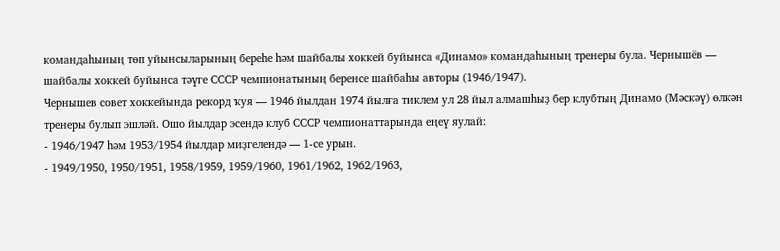командаһының төп уйынсыларының береһе һәм шайбалы хоккей буйынса «Динамо» командаһының тренеры була. Чернышёв — шайбалы хоккей буйынса тәүге СССР чемпионатының беренсе шайбаһы авторы (1946/1947).
Чернышев совет хоккейында рекорд ҡуя — 1946 йылдан 1974 йылға тиклем ул 28 йыл алмашһыҙ бер клубтың Динамо (Мәскәү) өлкән тренеры булып эшләй. Ошо йылдар эсендә клуб СССР чемпионаттарында еңеү яулай:
- 1946/1947 һәм 1953/1954 йылдар миҙгелендә — 1-се урын.
- 1949/1950, 1950/1951, 1958/1959, 1959/1960, 1961/1962, 1962/1963,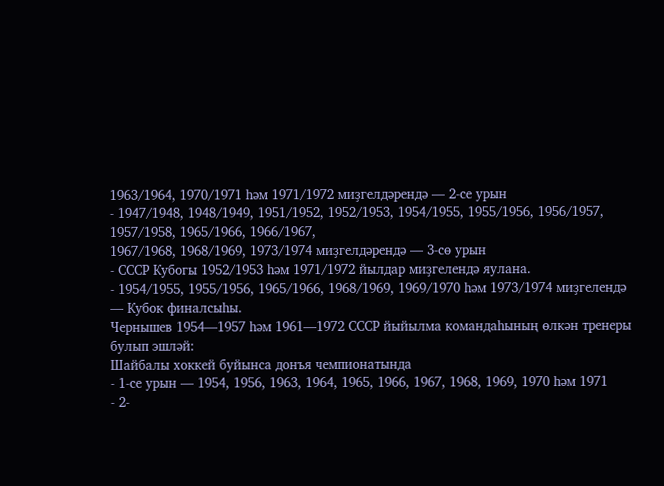1963/1964, 1970/1971 һәм 1971/1972 миҙгелдәрендә — 2-се урын
- 1947/1948, 1948/1949, 1951/1952, 1952/1953, 1954/1955, 1955/1956, 1956/1957, 1957/1958, 1965/1966, 1966/1967,
1967/1968, 1968/1969, 1973/1974 миҙгелдәрендә — 3-сө урын
- СССР Кубогы 1952/1953 һәм 1971/1972 йылдар миҙгелендә яулана.
- 1954/1955, 1955/1956, 1965/1966, 1968/1969, 1969/1970 һәм 1973/1974 миҙгелендә — Кубок финалсыһы.
Чернышев 1954—1957 һәм 1961—1972 СССР йыйылма командаһының өлкән тренеры булып эшләй:
Шайбалы хоккей буйынса донъя чемпионатында
- 1-се урын — 1954, 1956, 1963, 1964, 1965, 1966, 1967, 1968, 1969, 1970 һәм 1971
- 2-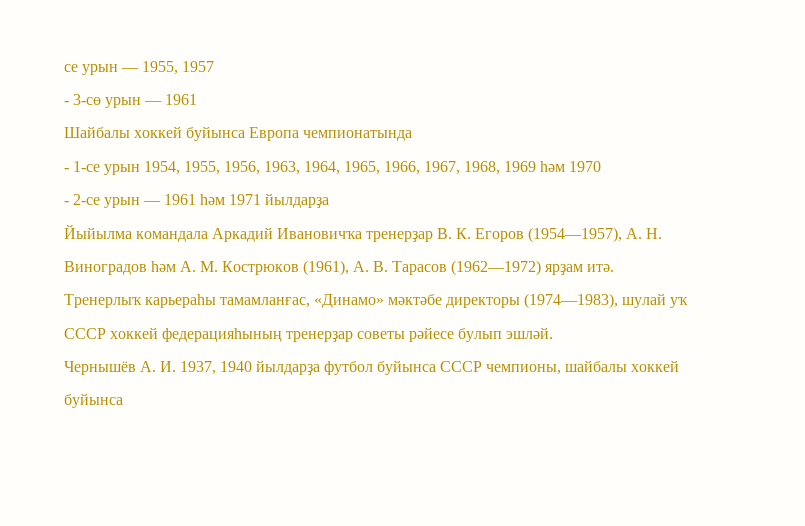се урын — 1955, 1957
- 3-сө урын — 1961
Шайбалы хоккей буйынса Европа чемпионатында
- 1-се урын 1954, 1955, 1956, 1963, 1964, 1965, 1966, 1967, 1968, 1969 һәм 1970
- 2-се урын — 1961 һәм 1971 йылдарҙа
Йыйылма командала Аркадий Ивановичҡа тренерҙар В. К. Егоров (1954—1957), А. Н. Виноградов һәм А. М. Кострюков (1961), А. В. Тарасов (1962—1972) ярҙам итә.
Тренерлыҡ карьераһы тамамланғас, «Динамо» мәктәбе директоры (1974—1983), шулай уҡ СССР хоккей федерацияһының тренерҙар советы рәйесе булып эшләй.
Чернышёв А. И. 1937, 1940 йылдарҙа футбол буйынса СССР чемпионы, шайбалы хоккей буйынса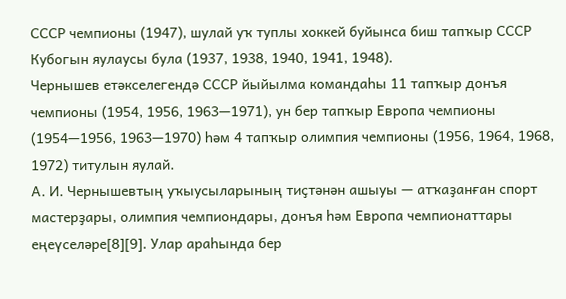СССР чемпионы (1947), шулай уҡ туплы хоккей буйынса биш тапҡыр СССР Кубогын яулаусы була (1937, 1938, 1940, 1941, 1948).
Чернышев етәкселегендә СССР йыйылма командаһы 11 тапҡыр донъя чемпионы (1954, 1956, 1963—1971), ун бер тапҡыр Европа чемпионы (1954—1956, 1963—1970) һәм 4 тапҡыр олимпия чемпионы (1956, 1964, 1968, 1972) титулын яулай.
А. И. Чернышевтың уҡыусыларының тиҫтәнән ашыуы — атҡаҙанған спорт мастерҙары, олимпия чемпиондары, донъя һәм Европа чемпионаттары еңеүселәре[8][9]. Улар араһында бер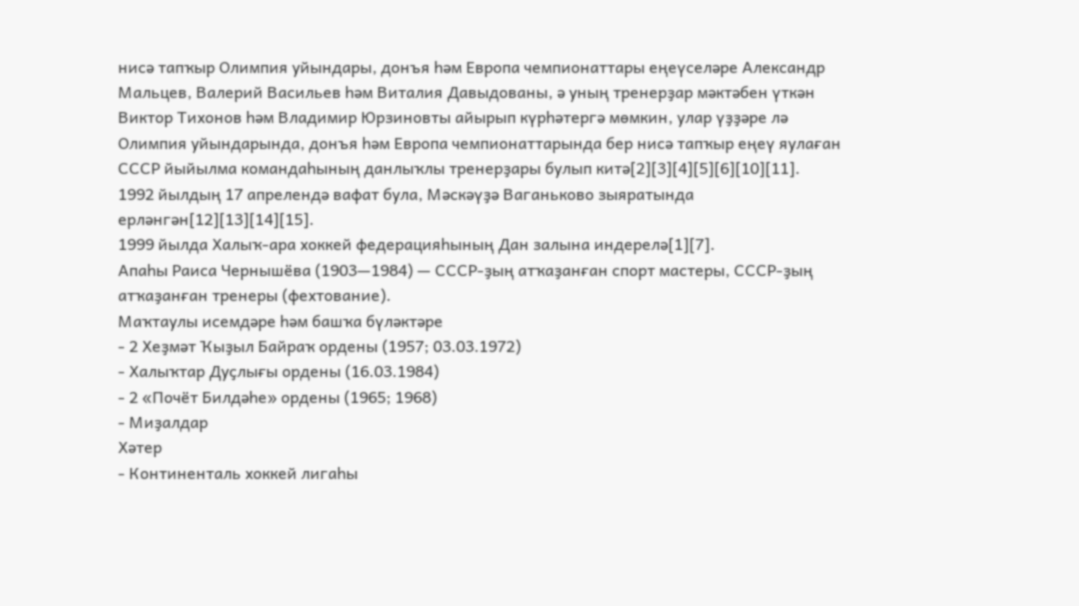нисә тапҡыр Олимпия уйындары, донъя һәм Европа чемпионаттары еңеүселәре Александр Мальцев, Валерий Васильев һәм Виталия Давыдованы, ә уның тренерҙар мәктәбен үткән Виктор Тихонов һәм Владимир Юрзиновты айырып күрһәтергә мөмкин, улар үҙҙәре лә Олимпия уйындарында, донъя һәм Европа чемпионаттарында бер нисә тапҡыр еңеү яулаған СССР йыйылма командаһының данлыҡлы тренерҙары булып китә[2][3][4][5][6][10][11].
1992 йылдың 17 апрелендә вафат була, Мәскәүҙә Ваганьково зыяратында ерләнгән[12][13][14][15].
1999 йылда Халыҡ-ара хоккей федерацияһының Дан залына индерелә[1][7].
Апаһы Раиса Чернышёва (1903—1984) — СССР-ҙың атҡаҙанған спорт мастеры, СССР-ҙың атҡаҙанған тренеры (фехтование).
Маҡтаулы исемдәре һәм башҡа бүләктәре
- 2 Хеҙмәт Ҡыҙыл Байраҡ ордены (1957; 03.03.1972)
- Халыҡтар Дуҫлығы ордены (16.03.1984)
- 2 «Почёт Билдәһе» ордены (1965; 1968)
- Миҙалдар
Хәтер
- Континенталь хоккей лигаһы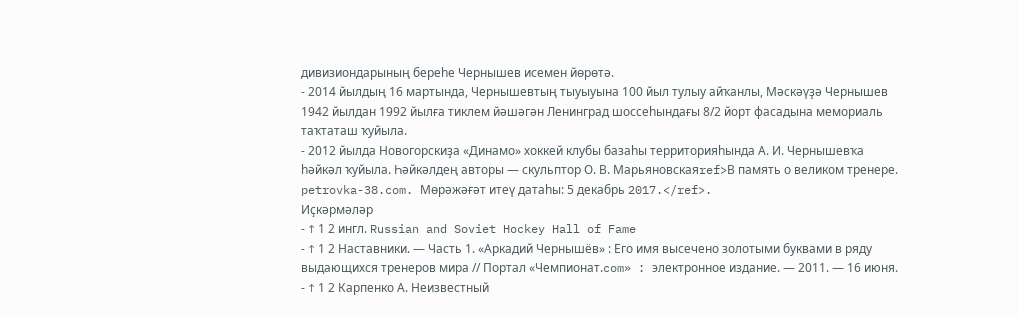дивизиондарының береһе Чернышев исемен йөрөтә.
- 2014 йылдың 16 мартында, Чернышевтың тыуыуына 100 йыл тулыу айҡанлы, Мәскәүҙә Чернышев 1942 йылдан 1992 йылға тиклем йәшәгән Ленинград шоссеһындағы 8/2 йорт фасадына мемориаль таҡтаташ ҡуйыла.
- 2012 йылда Новогорскиҙа «Динамо» хоккей клубы базаһы территорияһында А. И. Чернышевҡа һәйкәл ҡуйыла. Һәйкәлдең авторы — скульптор О. В. Марьяновскаяref>В память о великом тренере. petrovka-38.com. Мөрәжәғәт итеү датаһы: 5 декабрь 2017.</ref>.
Иҫкәрмәләр
- ↑ 1 2 ингл. Russian and Soviet Hockey Hall of Fame
- ↑ 1 2 Наставники. — Часть 1. «Аркадий Чернышёв» : Его имя высечено золотыми буквами в ряду выдающихся тренеров мира // Портал «Чемпионат.com» : электронное издание. — 2011. — 16 июня.
- ↑ 1 2 Карпенко А. Неизвестный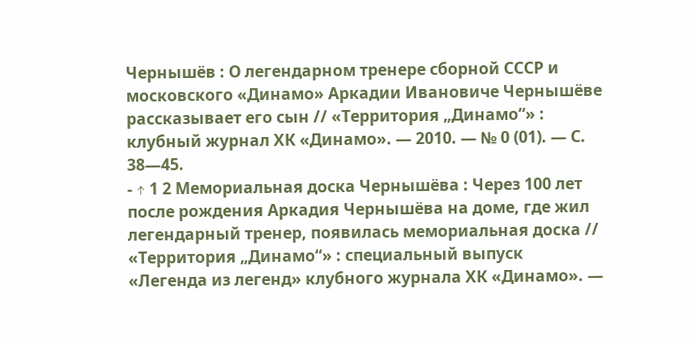Чернышёв : О легендарном тренере сборной СССР и московского «Динамо» Аркадии Ивановиче Чернышёве рассказывает его сын // «Территория „Динамо“» : клубный журнал ХК «Динамо». — 2010. — № 0 (01). — С. 38—45.
- ↑ 1 2 Мемориальная доска Чернышёва : Через 100 лет после рождения Аркадия Чернышёва на доме, где жил легендарный тренер, появилась мемориальная доска // «Территория „Динамо“» : специальный выпуск «Легенда из легенд» клубного журнала ХК «Динамо». —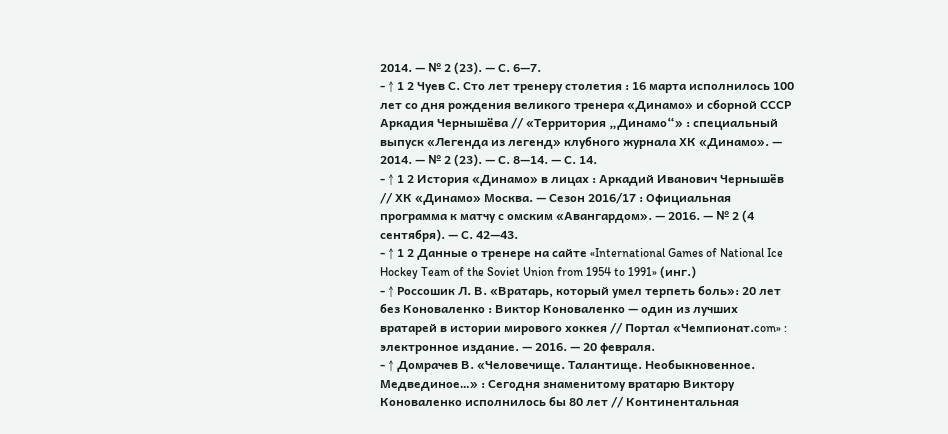2014. — № 2 (23). — С. 6—7.
- ↑ 1 2 Чуев С. Сто лет тренеру столетия : 16 марта исполнилось 100 лет со дня рождения великого тренера «Динамо» и сборной СССР Аркадия Чернышёва // «Территория „Динамо“» : специальный выпуск «Легенда из легенд» клубного журнала ХК «Динамо». — 2014. — № 2 (23). — С. 8—14. — С. 14.
- ↑ 1 2 История «Динамо» в лицах : Аркадий Иванович Чернышёв // ХК «Динамо» Москва. — Сезон 2016/17 : Официальная программа к матчу с омским «Авангардом». — 2016. — № 2 (4 сентября). — С. 42—43.
- ↑ 1 2 Данные о тренере на сайте «International Games of National Ice Hockey Team of the Soviet Union from 1954 to 1991» (инг.)
- ↑ Россошик Л. В. «Вратарь, который умел терпеть боль»: 20 лет без Коноваленко : Виктор Коноваленко — один из лучших вратарей в истории мирового хоккея // Портал «Чемпионат.com» : электронное издание. — 2016. — 20 февраля.
- ↑ Домрачев В. «Человечище. Талантище. Необыкновенное. Медвединое…» : Сегодня знаменитому вратарю Виктору Коноваленко исполнилось бы 80 лет // Континентальная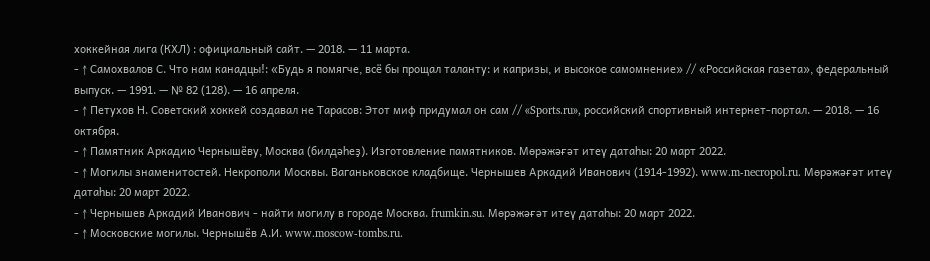хоккейная лига (КХЛ) : официальный сайт. — 2018. — 11 марта.
- ↑ Самохвалов С. Что нам канадцы!: «Будь я помягче, всё бы прощал таланту: и капризы, и высокое самомнение» // «Российская газета», федеральный выпуск. — 1991. — № 82 (128). — 16 апреля.
- ↑ Петухов Н. Советский хоккей создавал не Тарасов: Этот миф придумал он сам // «Sports.ru», российский спортивный интернет-портал. — 2018. — 16 октября.
- ↑ Памятник Аркадию Чернышёву, Москва (билдәһеҙ). Изготовление памятников. Мөрәжәғәт итеү датаһы: 20 март 2022.
- ↑ Могилы знаменитостей. Некрополи Москвы. Ваганьковское кладбище. Чернышев Аркадий Иванович (1914-1992). www.m-necropol.ru. Мөрәжәғәт итеү датаһы: 20 март 2022.
- ↑ Чернышев Аркадий Иванович - найти могилу в городе Москва. frumkin.su. Мөрәжәғәт итеү датаһы: 20 март 2022.
- ↑ Московские могилы. Чернышёв А.И. www.moscow-tombs.ru.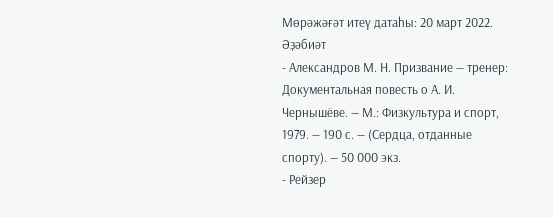Мөрәжәғәт итеү датаһы: 20 март 2022.
Әҙәбиәт
- Александров М. Н. Призвание — тренер: Документальная повесть о А. И. Чернышёве. — М.: Физкультура и спорт, 1979. — 190 с. — (Сердца, отданные спорту). — 50 000 экз.
- Рейзер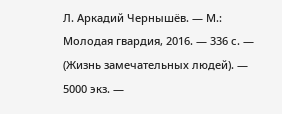Л. Аркадий Чернышёв. — М.: Молодая гвардия, 2016. — 336 с. — (Жизнь замечательных людей). — 5000 экз. —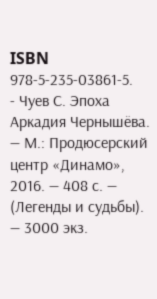ISBN 978-5-235-03861-5.
- Чуев С. Эпоха Аркадия Чернышёва. — М.: Продюсерский центр «Динамо», 2016. — 408 с. — (Легенды и судьбы). — 3000 экз.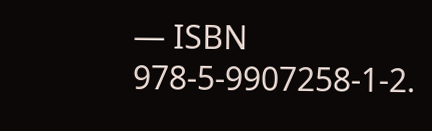— ISBN 978-5-9907258-1-2.